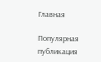Главная

Популярная публикация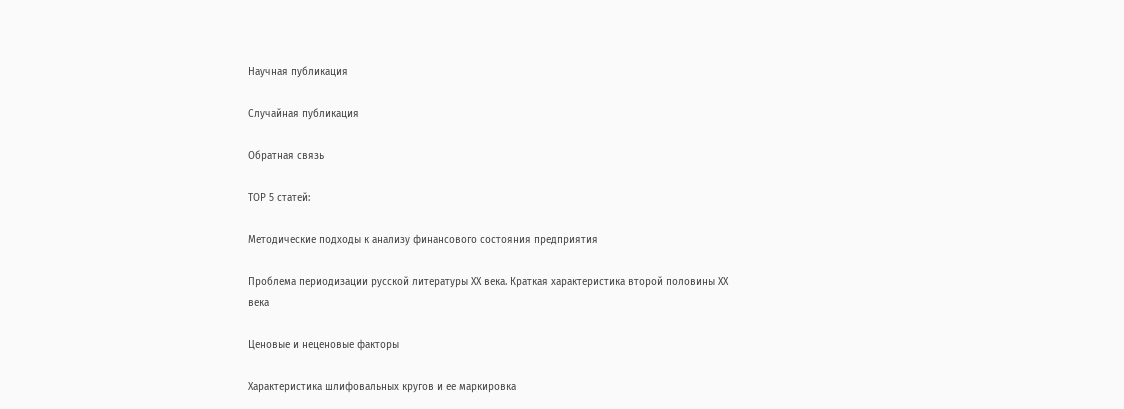Научная публикация

Случайная публикация

Обратная связь

ТОР 5 статей:

Методические подходы к анализу финансового состояния предприятия

Проблема периодизации русской литературы ХХ века. Краткая характеристика второй половины ХХ века

Ценовые и неценовые факторы

Характеристика шлифовальных кругов и ее маркировка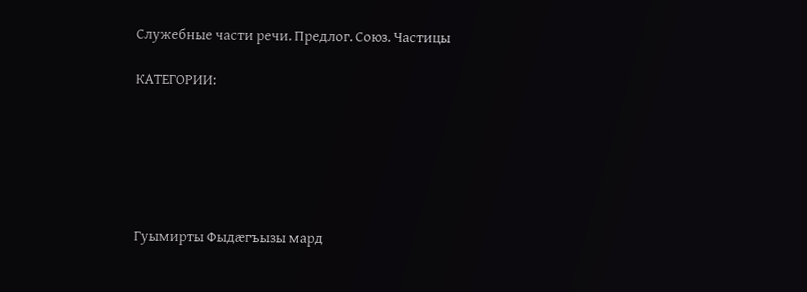Служебные части речи. Предлог. Союз. Частицы

КАТЕГОРИИ:






Гуымирты Фыдæгъызы мард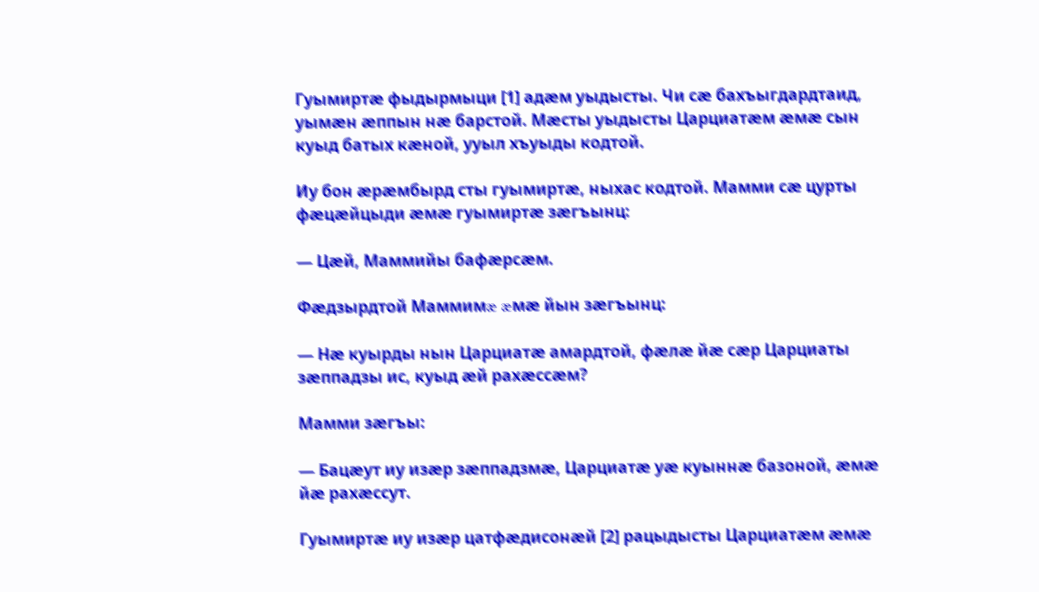Гуымиртæ фыдырмыци [1] адæм уыдысты. Чи сæ бахъыгдардтаид, уымæн æппын нæ барстой. Мæсты уыдысты Царциатæм æмæ сын куыд батых кæной, ууыл хъуыды кодтой.

Иу бон æрæмбырд сты гуымиртæ, ныхас кодтой. Мамми сæ цурты фæцæйцыди æмæ гуымиртæ зæгъынц:

— Цæй, Маммийы бафæрсæм.

Фæдзырдтой Маммимæ æмæ йын зæгъынц:

— Нæ куырды нын Царциатæ амардтой, фæлæ йæ сæр Царциаты зæппадзы ис, куыд æй рахæссæм?

Мамми зæгъы:

— Бацæут иу изæр зæппадзмæ, Царциатæ уæ куыннæ базоной, æмæ йæ рахæссут.

Гуымиртæ иу изæр цатфæдисонæй [2] рацыдысты Царциатæм æмæ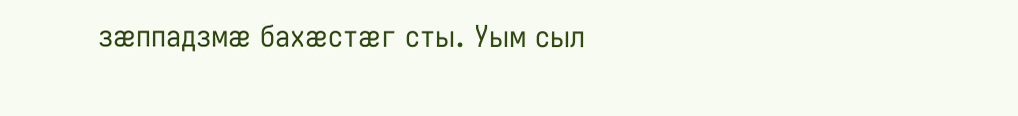зæппадзмæ бахæстæг сты. Уым сыл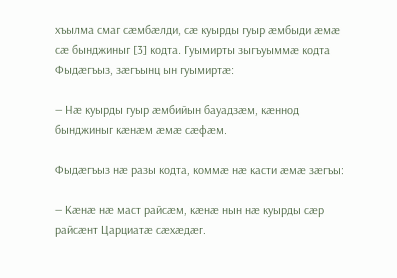хъылма смаг сæмбæлди, сæ куырды гуыр æмбыди æмæ сæ бынджиныг [3] кодта. Гуымирты зыгъуыммæ кодта Фыдæгъыз, зæгъынц ын гуымиртæ:

— Нæ куырды гуыр æмбийын бауадзæм, кæннод бынджиныг кæнæм æмæ сæфæм.

Фыдæгъыз нæ разы кодта, коммæ нæ касти æмæ зæгъы:

— Кæнæ нæ маст райсæм, кæнæ нын нæ куырды сæр райсæнт Царциатæ сæхæдæг.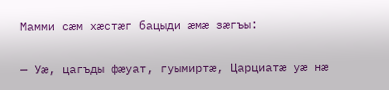Мамми сæм хæстæг бацыди æмæ зæгъы:

— Уæ, цагъды фæуат, гуымиртæ, Царциатæ уæ нæ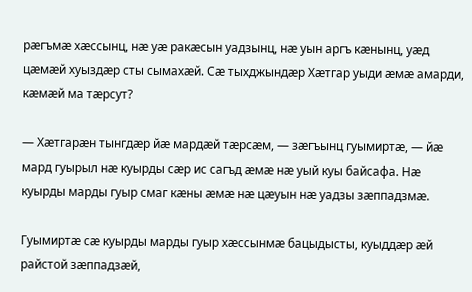рæгъмæ хæссынц, нæ уæ ракæсын уадзынц, нæ уын аргъ кæнынц, уæд цæмæй хуыздæр сты сымахæй. Сæ тыхджындæр Хæтгар уыди æмæ амарди, кæмæй ма тæрсут?

— Хæтгарæн тынгдæр йæ мардæй тæрсæм, — зæгъынц гуымиртæ, — йæ мард гуырыл нæ куырды сæр ис сагъд æмæ нæ уый куы байсафа. Нæ куырды марды гуыр смаг кæны æмæ нæ цæуын нæ уадзы зæппадзмæ.

Гуымиртæ сæ куырды марды гуыр хæссынмæ бацыдысты, куыддæр æй райстой зæппадзæй,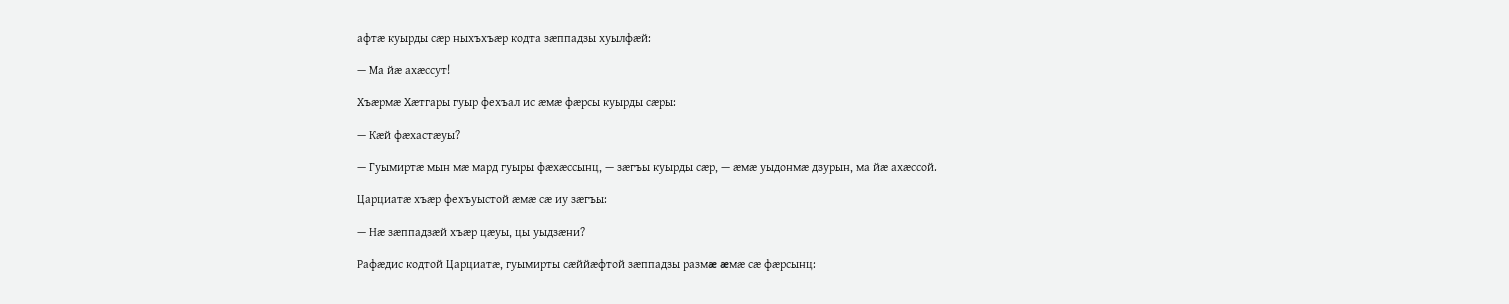афтæ куырды сæр ныхъхъæр кодта зæппадзы хуылфæй:

— Ма йæ ахæссут!

Хъæрмæ Хæтгары гуыр фехъал ис æмæ фæрсы куырды сæры:

— Кæй фæхастæуы?

— Гуымиртæ мын мæ мард гуыры фæхæссынц, — зæгъы куырды сæр, — æмæ уыдонмæ дзурын, ма йæ ахæссой.

Царциатæ хъæр фехъуыстой æмæ сæ иу зæгъы:

— Нæ зæппадзæй хъæр цæуы, цы уыдзæни?

Рафæдис кодтой Царциатæ, гуымирты сæййæфтой зæппадзы размæ æмæ сæ фæрсынц: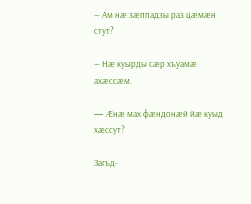— Ам нæ зæппадзы раз цæмæн стут?

— Нæ куырды сæр хъуамæ ахæссæм.

— Æнæ мах фæндонæй йæ куыд хæссут?

Загъд-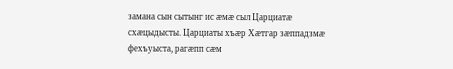замана сын сытынг ис æмæ сыл Царциатæ схæцыдысты. Царциаты хъæр Хæтгар зæппадзмæ фехъуыста, рагæпп сæм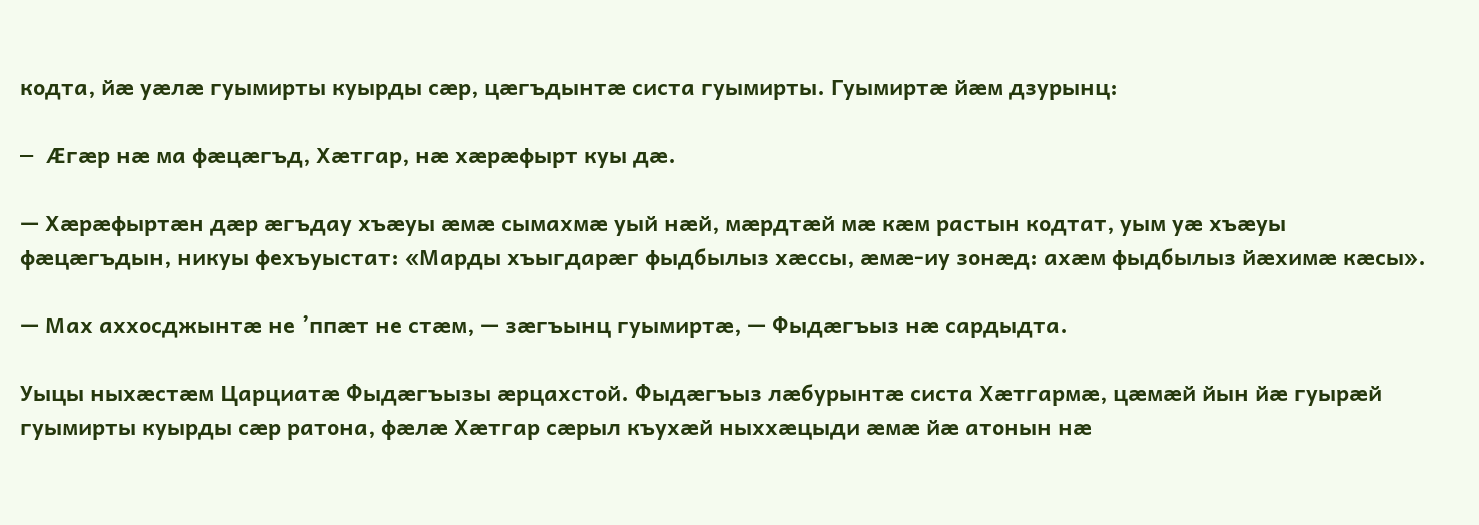кодта, йæ уæлæ гуымирты куырды сæр, цæгъдынтæ систа гуымирты. Гуымиртæ йæм дзурынц:

— Æгæр нæ ма фæцæгъд, Хæтгар, нæ хæрæфырт куы дæ.

— Хæрæфыртæн дæр æгъдау хъæуы æмæ сымахмæ уый нæй, мæрдтæй мæ кæм растын кодтат, уым уæ хъæуы фæцæгъдын, никуы фехъуыстат: «Марды хъыгдарæг фыдбылыз хæссы, æмæ-иу зонæд: ахæм фыдбылыз йæхимæ кæсы».

— Мах аххосджынтæ не ’ппæт не стæм, — зæгъынц гуымиртæ, — Фыдæгъыз нæ сардыдта.

Уыцы ныхæстæм Царциатæ Фыдæгъызы æрцахстой. Фыдæгъыз лæбурынтæ систа Хæтгармæ, цæмæй йын йæ гуырæй гуымирты куырды сæр ратона, фæлæ Хæтгар сæрыл къухæй ныххæцыди æмæ йæ атонын нæ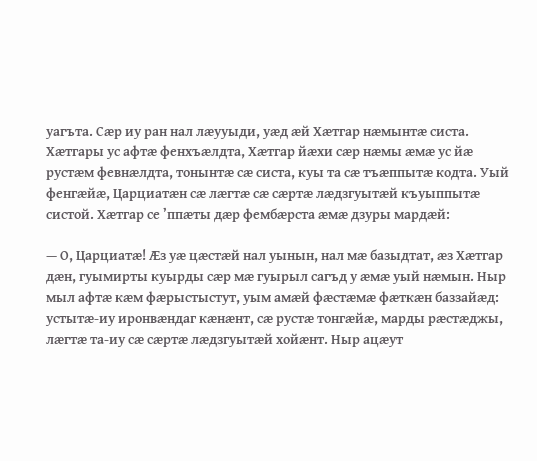уагъта. Сæр иу ран нал лæууыди, уæд æй Хæтгар нæмынтæ систа. Хæтгары ус афтæ фенхъæлдта, Хæтгар йæхи сæр нæмы æмæ ус йæ рустæм февнæлдта, тонынтæ сæ систа, куы та сæ тъæппытæ кодта. Уый фенгæйæ, Царциатæн сæ лæгтæ сæ сæртæ лæдзгуытæй къуыппытæ систой. Хæтгар се ’ппæты дæр фембæрста æмæ дзуры мардæй:

— О, Царциатæ! Æз уæ цæстæй нал уынын, нал мæ базыдтат, æз Хæтгар дæн, гуымирты куырды сæр мæ гуырыл сагъд у æмæ уый нæмын. Ныр мыл афтæ кæм фæрыстыстут, уым амæй фæстæмæ фæткæн баззайæд: устытæ-иу иронвæндаг кæнæнт, сæ рустæ тонгæйæ, марды рæстæджы, лæгтæ та-иу сæ сæртæ лæдзгуытæй хойæнт. Ныр ацæут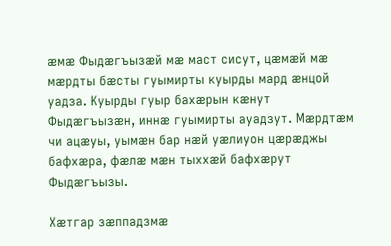æмæ Фыдæгъызæй мæ маст сисут, цæмæй мæ мæрдты бæсты гуымирты куырды мард æнцой уадза. Куырды гуыр бахæрын кæнут Фыдæгъызæн, иннæ гуымирты ауадзут. Мæрдтæм чи ацæуы, уымæн бар нæй уæлиуон цæрæджы бафхæра, фæлæ мæн тыххæй бафхæрут Фыдæгъызы.

Хæтгар зæппадзмæ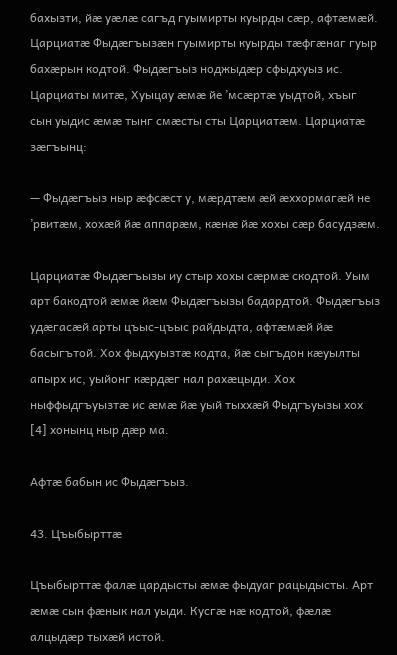бахызти, йæ уæлæ сагъд гуымирты куырды сæр, афтæмæй. Царциатæ Фыдæгъызæн гуымирты куырды тæфгæнаг гуыр бахæрын кодтой. Фыдæгъыз ноджыдæр сфыдхуыз ис. Царциаты митæ, Хуыцау æмæ йе ’мсæртæ уыдтой, хъыг сын уыдис æмæ тынг смæсты сты Царциатæм. Царциатæ зæгъынц:

— Фыдæгъыз ныр æфсæст у, мæрдтæм æй æххормагæй не ’рвитæм, хохæй йæ аппарæм, кæнæ йæ хохы сæр басудзæм.

Царциатæ Фыдæгъызы иу стыр хохы сæрмæ скодтой. Уым арт бакодтой æмæ йæм Фыдæгъызы бадардтой. Фыдæгъыз удæгасæй арты цъыс-цъыс райдыдта, афтæмæй йæ басыгътой. Хох фыдхуызтæ кодта, йæ сыгъдон кæуылты апырх ис, уыйонг кæрдæг нал рахæцыди. Хох ныффыдгъуызтæ ис æмæ йæ уый тыххæй Фыдгъуызы хох [4] хонынц ныр дæр ма.

Афтæ бабын ис Фыдæгъыз.

43. Цъыбырттæ

Цъыбырттæ фалæ цардысты æмæ фыдуаг рацыдысты. Арт æмæ сын фæнык нал уыди. Кусгæ нæ кодтой, фæлæ алцыдæр тыхæй истой.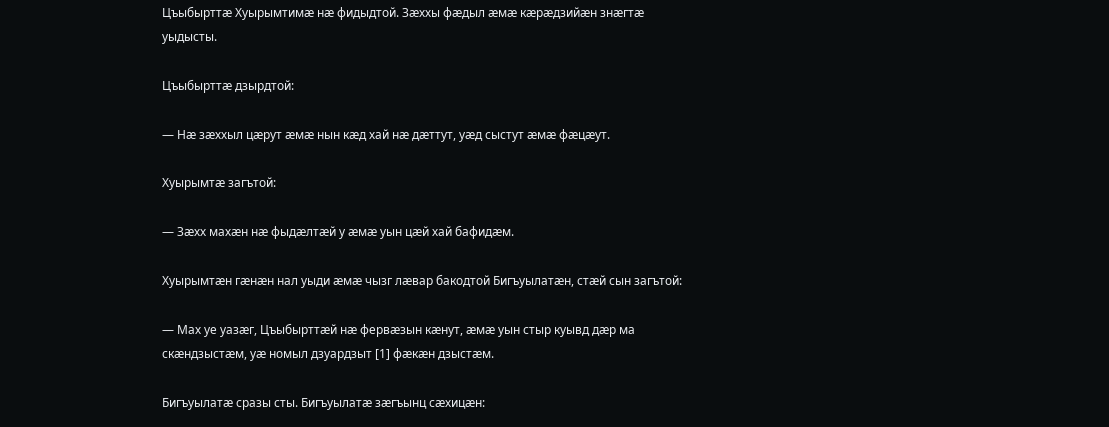Цъыбырттæ Хуырымтимæ нæ фидыдтой. Зæххы фæдыл æмæ кæрæдзийæн знæгтæ уыдысты.

Цъыбырттæ дзырдтой:

— Нæ зæххыл цæрут æмæ нын кæд хай нæ дæттут, уæд сыстут æмæ фæцæут.

Хуырымтæ загътой:

— Зæхх махæн нæ фыдæлтæй у æмæ уын цæй хай бафидæм.

Хуырымтæн гæнæн нал уыди æмæ чызг лæвар бакодтой Бигъуылатæн, стæй сын загътой:

— Мах уе уазæг, Цъыбырттæй нæ фервæзын кæнут, æмæ уын стыр куывд дæр ма скæндзыстæм, уæ номыл дзуардзыт [1] фæкæн дзыстæм.

Бигъуылатæ сразы сты. Бигъуылатæ зæгъынц сæхицæн: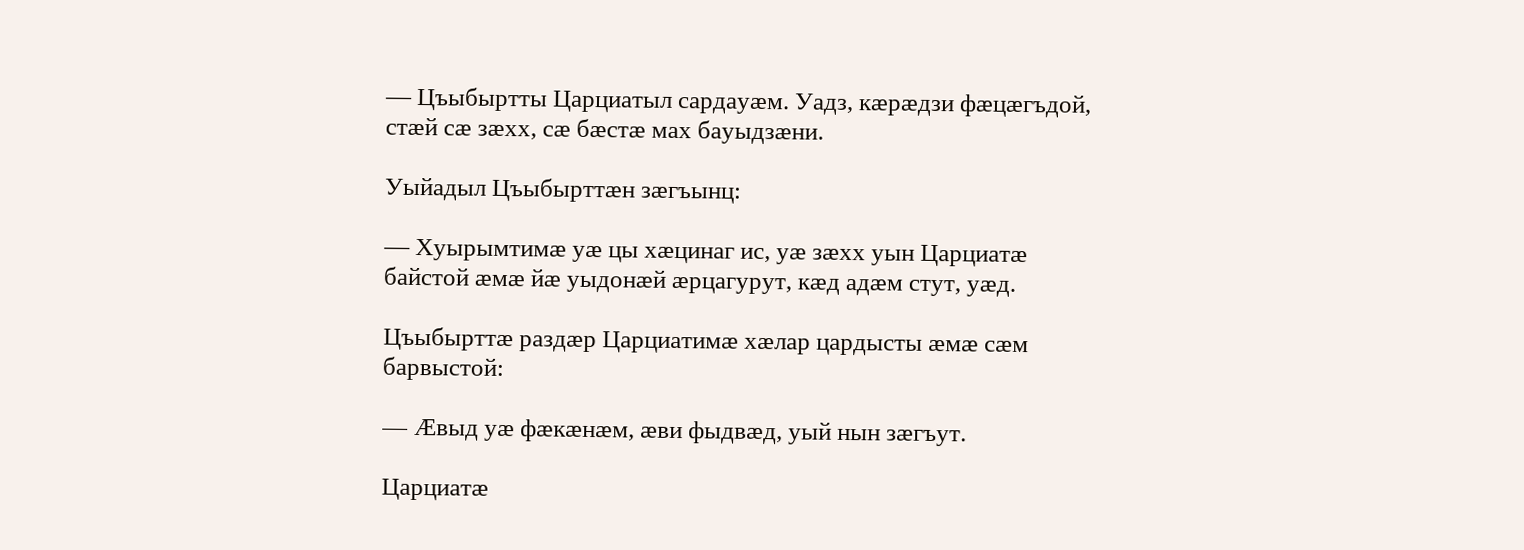— Цъыбыртты Царциатыл сардауæм. Уадз, кæрæдзи фæцæгъдой, стæй сæ зæхх, сæ бæстæ мах бауыдзæни.

Уыйадыл Цъыбырттæн зæгъынц:

— Хуырымтимæ уæ цы хæцинаг ис, уæ зæхх уын Царциатæ байстой æмæ йæ уыдонæй æрцагурут, кæд адæм стут, уæд.

Цъыбырттæ раздæр Царциатимæ хæлар цардысты æмæ сæм барвыстой:

— Æвыд уæ фæкæнæм, æви фыдвæд, уый нын зæгъут.

Царциатæ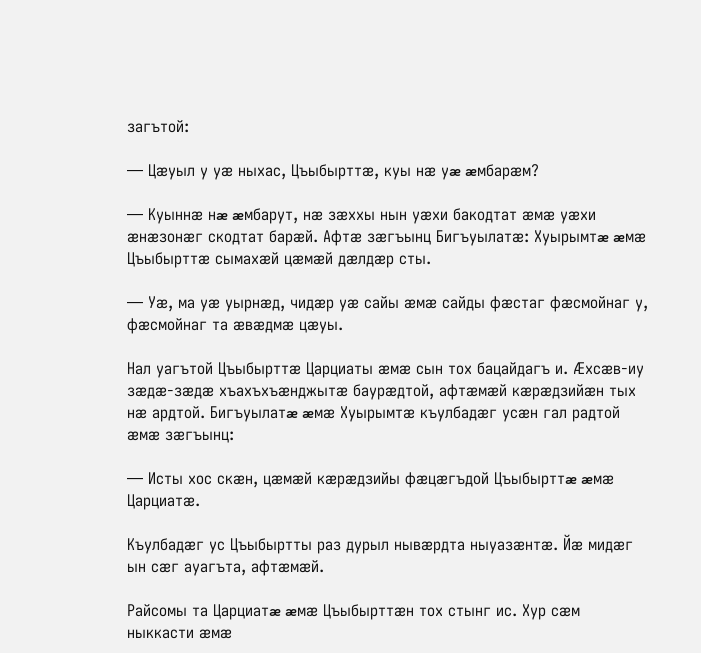загътой:

— Цæуыл у уæ ныхас, Цъыбырттæ, куы нæ уæ æмбарæм?

— Куыннæ нæ æмбарут, нæ зæххы нын уæхи бакодтат æмæ уæхи æнæзонæг скодтат барæй. Афтæ зæгъынц Бигъуылатæ: Хуырымтæ æмæ Цъыбырттæ сымахæй цæмæй дæлдæр сты.

— Уæ, ма уæ уырнæд, чидæр уæ сайы æмæ сайды фæстаг фæсмойнаг у, фæсмойнаг та æвæдмæ цæуы.

Нал уагътой Цъыбырттæ Царциаты æмæ сын тох бацайдагъ и. Æхсæв-иу зæдæ-зæдæ хъахъхъæнджытæ баурæдтой, афтæмæй кæрæдзийæн тых нæ ардтой. Бигъуылатæ æмæ Хуырымтæ къулбадæг усæн гал радтой æмæ зæгъынц:

— Исты хос скæн, цæмæй кæрæдзийы фæцæгъдой Цъыбырттæ æмæ Царциатæ.

Къулбадæг ус Цъыбыртты раз дурыл нывæрдта ныуазæнтæ. Йæ мидæг ын сæг ауагъта, афтæмæй.

Райсомы та Царциатæ æмæ Цъыбырттæн тох стынг ис. Хур сæм ныккасти æмæ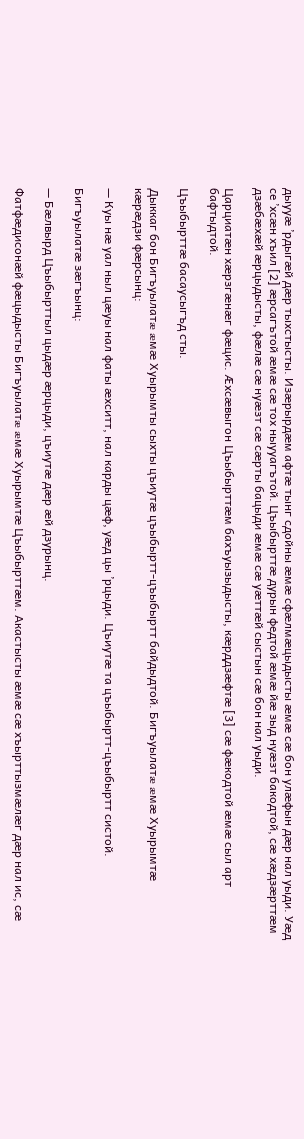дыууæ ’рдыгæй дæр тыхстысты. Изæрырдæм афтæ тынг сдойны æмæ сфæлмæцыдысты æмæ сæ бон улæфын дæр нал уыди. Уæд се ’хсæн хъил [2] æрсагътой æмæ сæ тох ныууагътой. Цъыбырттæ дурын федтой æмæ йæ зыд нуæзт бакодтой, сæ хæдзæрттæм дзæбæхæй æрцыдысты, фæлæ сæ нуæзт сæ сæрты бацыди æмæ сæ уæттæй сыстын сæ бон нал уыди.

Царциатæн хæрзгæнæг фæцис. Æхсæвыгон Цъыбырттæм бахъуызыдысты, кæрддзæфтæ [3] сæ фæкодтой æмæ сыл арт бафтыдтой.

Цъыбырттæ басаусыгъд сты.

Дыккаг бон Бигъуылатæ æмæ Хуырымты сыхты цъиутæ цъыбыртт-цъыбыртт байдыдтой. Бигъуылатæ æмæ Хуырымтæ кæрæдзи фæрсынц:

— Куы нæ уал ныл цæуы нал фаты æхситт, нал карды цæф, уæд цы ’рцыди. Цъиутæ та цъыбыртт-цъыбыртт систой.

Бигъуылатæ зæгъынц:

— Бæлвырд Цъыбырттыл цыдæр æрцыди, цъиутæ дæр æй дзурынц.

Фатфæдисонæй фæцыдысты Бигъуылатæ æмæ Хуырымтæ Цъыбырттæм. Акастысты æмæ сæ хъырттызмæлæг дæр нал ис, сæ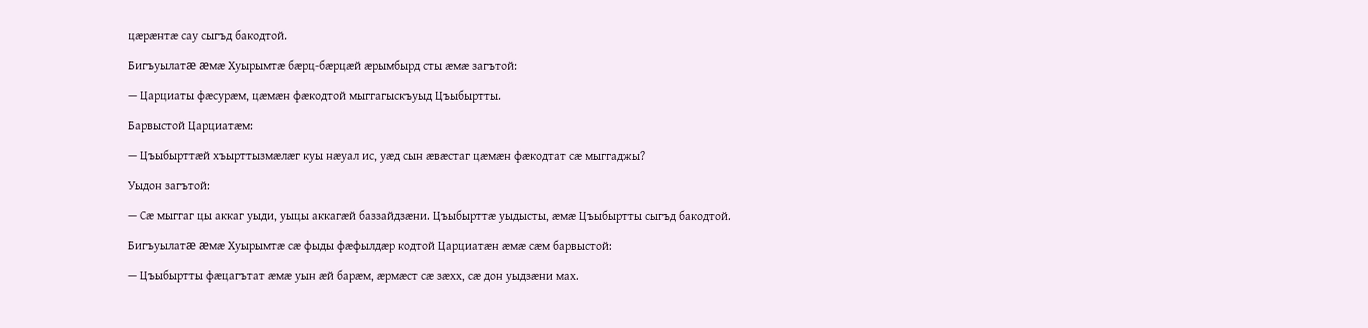цæрæнтæ сау сыгъд бакодтой.

Бигъуылатæ æмæ Хуырымтæ бæрц-бæрцæй æрымбырд сты æмæ загътой:

— Царциаты фæсурæм, цæмæн фæкодтой мыггагыскъуыд Цъыбыртты.

Барвыстой Царциатæм:

— Цъыбырттæй хъырттызмæлæг куы нæуал ис, уæд сын æвæстаг цæмæн фæкодтат сæ мыггаджы?

Уыдон загътой:

— Сæ мыггаг цы аккаг уыди, уыцы аккагæй баззайдзæни. Цъыбырттæ уыдысты, æмæ Цъыбыртты сыгъд бакодтой.

Бигъуылатæ æмæ Хуырымтæ сæ фыды фæфылдæр кодтой Царциатæн æмæ сæм барвыстой:

— Цъыбыртты фæцагътат æмæ уын æй барæм, æрмæст сæ зæхх, сæ дон уыдзæни мах.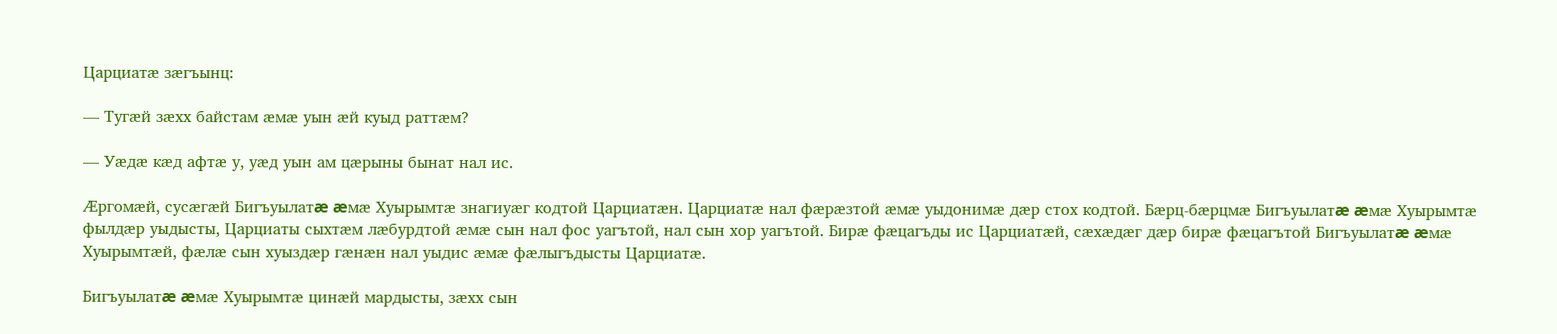Царциатæ зæгъынц:

— Тугæй зæхх байстам æмæ уын æй куыд раттæм?

— Уæдæ кæд афтæ у, уæд уын ам цæрыны бынат нал ис.

Æргомæй, сусæгæй Бигъуылатæ æмæ Хуырымтæ знагиуæг кодтой Царциатæн. Царциатæ нал фæрæзтой æмæ уыдонимæ дæр стох кодтой. Бæрц-бæрцмæ Бигъуылатæ æмæ Хуырымтæ фылдæр уыдысты, Царциаты сыхтæм лæбурдтой æмæ сын нал фос уагътой, нал сын хор уагътой. Бирæ фæцагъды ис Царциатæй, сæхæдæг дæр бирæ фæцагътой Бигъуылатæ æмæ Хуырымтæй, фæлæ сын хуыздæр гæнæн нал уыдис æмæ фæлыгъдысты Царциатæ.

Бигъуылатæ æмæ Хуырымтæ цинæй мардысты, зæхх сын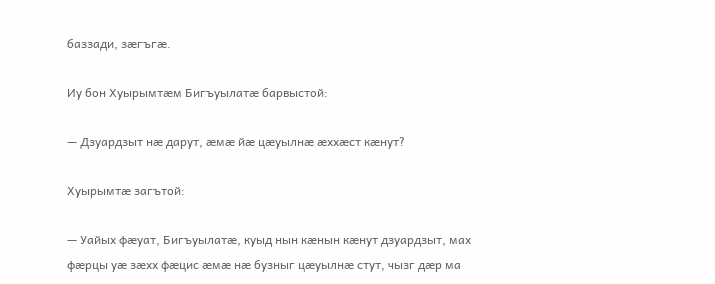баззади, зæгъгæ.

Иу бон Хуырымтæм Бигъуылатæ барвыстой:

— Дзуардзыт нæ дарут, æмæ йæ цæуылнæ æххæст кæнут?

Хуырымтæ загътой:

— Уайых фæуат, Бигъуылатæ, куыд нын кæнын кæнут дзуардзыт, мах фæрцы уæ зæхх фæцис æмæ нæ бузныг цæуылнæ стут, чызг дæр ма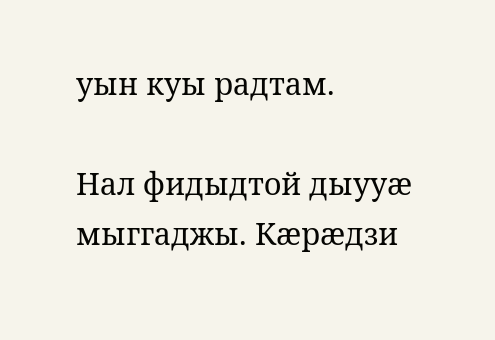уын куы радтам.

Нал фидыдтой дыууæ мыггаджы. Кæрæдзи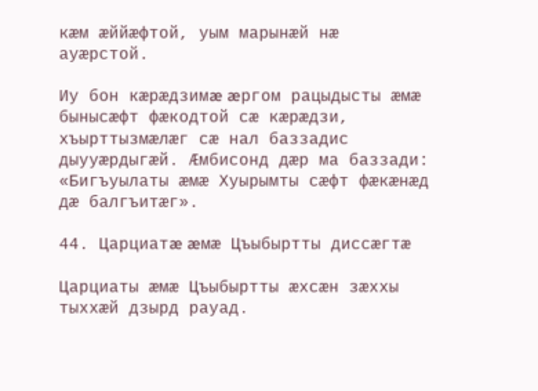кæм æййæфтой, уым марынæй нæ ауæрстой.

Иу бон кæрæдзимæ æргом рацыдысты æмæ бынысæфт фæкодтой сæ кæрæдзи, хъырттызмæлæг сæ нал баззадис дыууæрдыгæй. Æмбисонд дæр ма баззади: «Бигъуылаты æмæ Хуырымты сæфт фæкæнæд дæ балгъитæг».

44. Царциатæ æмæ Цъыбыртты диссæгтæ

Царциаты æмæ Цъыбыртты æхсæн зæххы тыххæй дзырд рауад.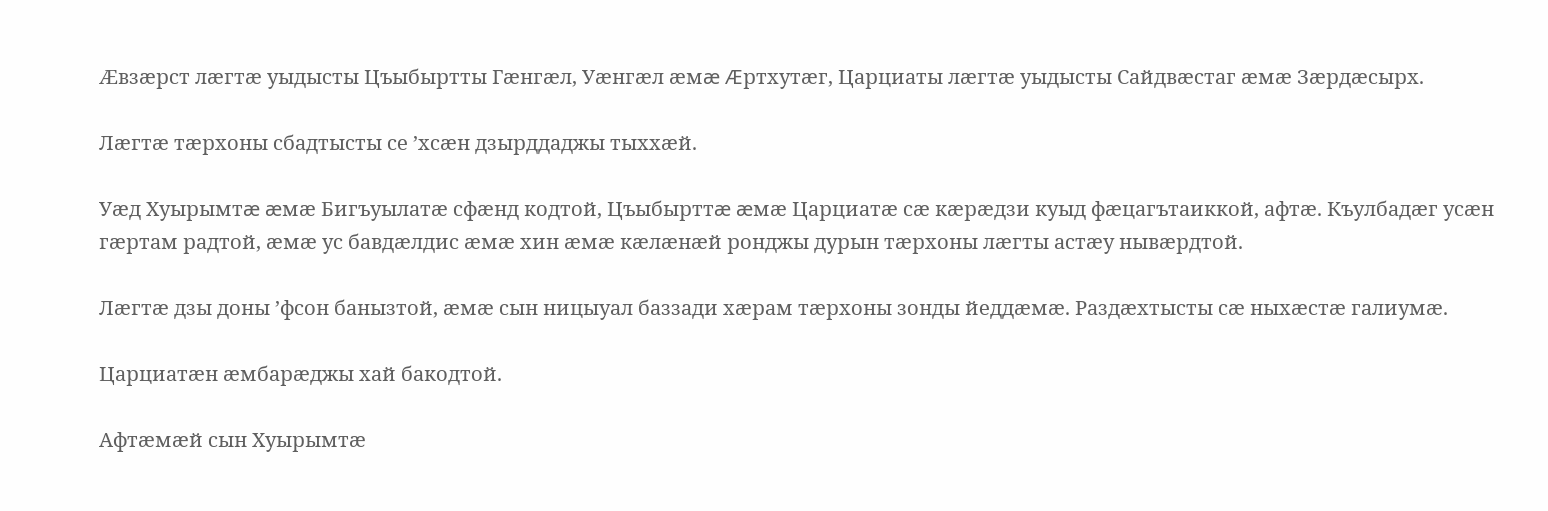Æвзæрст лæгтæ уыдысты Цъыбыртты Гæнгæл, Уæнгæл æмæ Æртхутæг, Царциаты лæгтæ уыдысты Сайдвæстаг æмæ Зæрдæсырх.

Лæгтæ тæрхоны сбадтысты се ’хсæн дзырддаджы тыххæй.

Уæд Хуырымтæ æмæ Бигъуылатæ сфæнд кодтой, Цъыбырттæ æмæ Царциатæ сæ кæрæдзи куыд фæцагътаиккой, афтæ. Къулбадæг усæн гæртам радтой, æмæ ус бавдæлдис æмæ хин æмæ кæлæнæй ронджы дурын тæрхоны лæгты астæу нывæрдтой.

Лæгтæ дзы доны ’фсон банызтой, æмæ сын ницыуал баззади хæрам тæрхоны зонды йеддæмæ. Раздæхтысты сæ ныхæстæ галиумæ.

Царциатæн æмбарæджы хай бакодтой.

Афтæмæй сын Хуырымтæ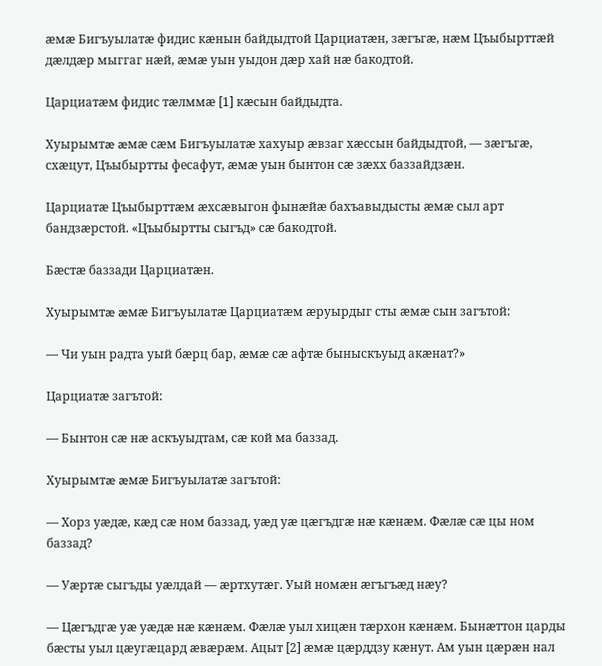æмæ Бигъуылатæ фидис кæнын байдыдтой Царциатæн, зæгъгæ, нæм Цъыбырттæй дæлдæр мыггаг нæй, æмæ уын уыдон дæр хай нæ бакодтой.

Царциатæм фидис тæлммæ [1] кæсын байдыдта.

Хуырымтæ æмæ сæм Бигъуылатæ хахуыр æвзаг хæссын байдыдтой, — зæгъгæ, схæцут, Цъыбыртты фесафут, æмæ уын бынтон сæ зæхх баззайдзæн.

Царциатæ Цъыбырттæм æхсæвыгон фынæйæ бахъавыдысты æмæ сыл арт бандзæрстой. «Цъыбыртты сыгъд» сæ бакодтой.

Бæстæ баззади Царциатæн.

Хуырымтæ æмæ Бигъуылатæ Царциатæм æруырдыг сты æмæ сын загътой:

— Чи уын радта уый бæрц бар, æмæ сæ афтæ быныскъуыд акæнат?»

Царциатæ загътой:

— Бынтон сæ нæ аскъуыдтам, сæ кой ма баззад.

Хуырымтæ æмæ Бигъуылатæ загътой:

— Хорз уæдæ, кæд сæ ном баззад, уæд уæ цæгъдгæ нæ кæнæм. Фæлæ сæ цы ном баззад?

— Уæртæ сыгъды уæлдай — æртхутæг. Уый номæн æгъгъæд нæу?

— Цæгъдгæ уæ уæдæ нæ кæнæм. Фæлæ уыл хицæн тæрхон кæнæм. Бынæттон царды бæсты уыл цæугæцард æвæрæм. Ацыт [2] æмæ цæрддзу кæнут. Ам уын цæрæн нал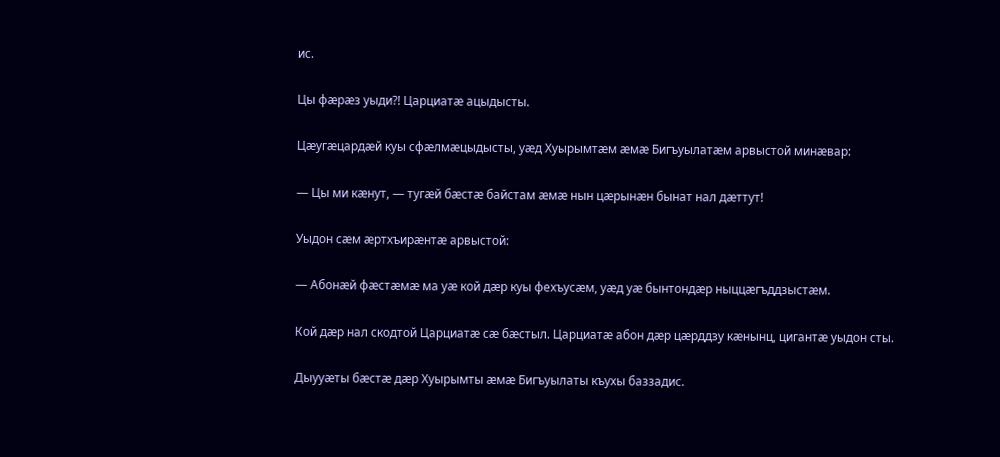ис.

Цы фæрæз уыди?! Царциатæ ацыдысты.

Цæугæцардæй куы сфæлмæцыдысты, уæд Хуырымтæм æмæ Бигъуылатæм арвыстой минæвар:

— Цы ми кæнут, — тугæй бæстæ байстам æмæ нын цæрынæн бынат нал дæттут!

Уыдон сæм æртхъирæнтæ арвыстой:

— Абонæй фæстæмæ ма уæ кой дæр куы фехъусæм, уæд уæ бынтондæр ныццæгъддзыстæм.

Кой дæр нал скодтой Царциатæ сæ бæстыл. Царциатæ абон дæр цæрддзу кæнынц, цигантæ уыдон сты.

Дыууæты бæстæ дæр Хуырымты æмæ Бигъуылаты къухы баззадис.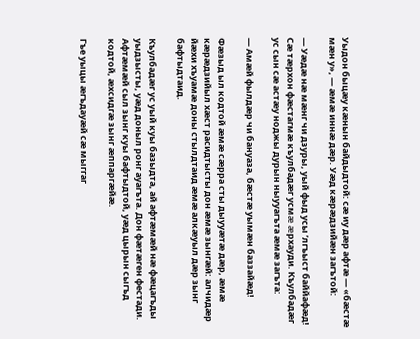Уыдон быцæу кæнын байдыдтой: сæ иу дæр афтæ — «бæстæ мæн у», — æмæ иннæ дæр. Уæд кæрæдзийæн загътой:

— Уæдæ нæ мæнг чи дзуры, уый фыд усы ’лгъыст баййафæд! Сæ тæрхон фæстагмæ къулбадæг усмæ æрхауди. Къулбадæг ус сын сæ астæу ноджы дурын ныууагъта æмæ загъта:

— Амæй фылдæр чи бануаза, бæстæ уымæн баззайæд!

Фæзыд ыл кодтой æмæ сæрра сты дыууæтæ дæр, æмæ кæрæдзийыл хæст расидтысты дон æмæ зынгæй: алчидæр йæхи хъуамæ доны стылдтаид æмæ алкæуыл дæр зынг бафтыдтаид.

Къулбадæг ус уый куы базыдта, ай афтæмæй нæ фæцагъды уыдзысты, уæд доныл ронг ауагъта. Дон фæтæген фестади. Афтæмæй сыл зынг куы бафтыдтой, уæд цырын сыгъд кодтой, æхсидгæ зынг æппаргæйæ.

Гъе уыцы æгъдауæй сæ мыггаг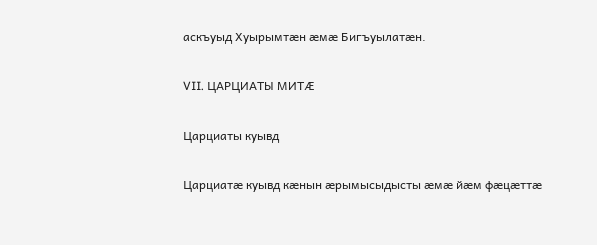аскъуыд Хуырымтæн æмæ Бигъуылатæн.

VII. ЦАРЦИАТЫ МИТÆ

Царциаты куывд

Царциатæ куывд кæнын æрымысыдысты æмæ йæм фæцæттæ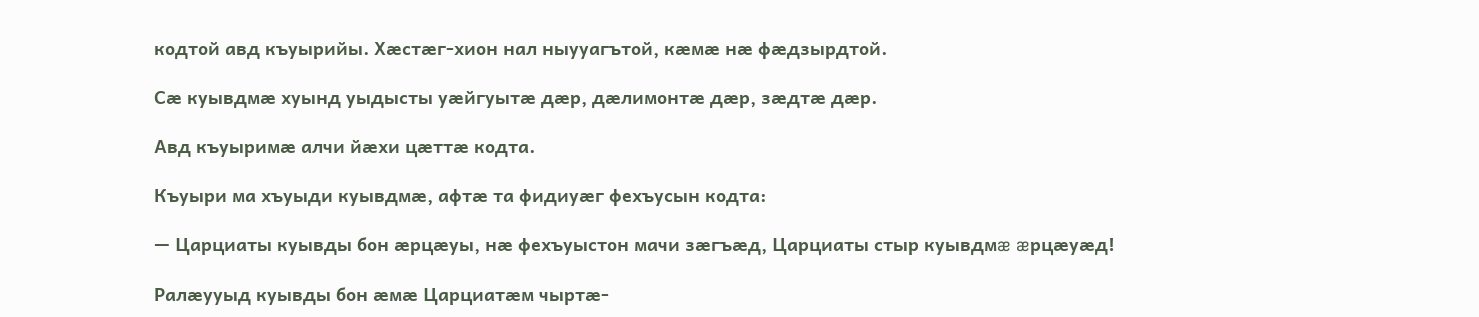кодтой авд къуырийы. Хæстæг-хион нал ныууагътой, кæмæ нæ фæдзырдтой.

Сæ куывдмæ хуынд уыдысты уæйгуытæ дæр, дæлимонтæ дæр, зæдтæ дæр.

Авд къуыримæ алчи йæхи цæттæ кодта.

Къуыри ма хъуыди куывдмæ, афтæ та фидиуæг фехъусын кодта:

— Царциаты куывды бон æрцæуы, нæ фехъуыстон мачи зæгъæд, Царциаты стыр куывдмæ æрцæуæд!

Ралæууыд куывды бон æмæ Царциатæм чыртæ-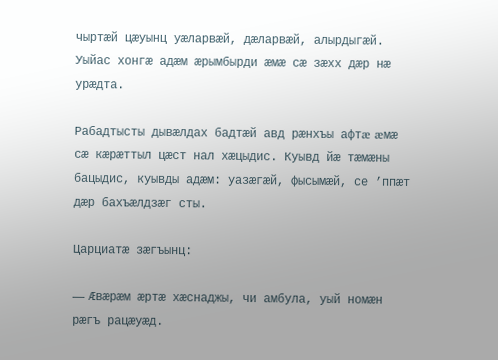чыртæй цæуынц уæларвæй, дæларвæй, алырдыгæй. Уыйас хонгæ адæм æрымбырди æмæ сæ зæхх дæр нæ урæдта.

Рабадтысты дывæлдах бадтæй авд рæнхъы афтæ æмæ сæ кæрæттыл цæст нал хæцыдис. Куывд йæ тæмæны бацыдис, куывды адæм: уазæгæй, фысымæй, се ’ппæт дæр бахъæлдзæг сты.

Царциатæ зæгъынц:

— Æвæрæм æртæ хæснаджы, чи амбула, уый номæн рæгъ рацæуæд.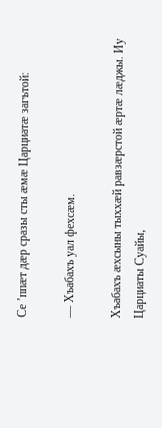Се ’ппæт дæр сразы сты æмæ Царциатæ загътой:

— Хъабахъ уал фехсæм.

Хъабахъ æхсыны тыххæй равзæрстой æртæ лæджы. Иу Царциаты Суайы,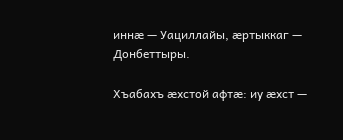иннæ — Уациллайы, æртыккаг — Донбеттыры.

Хъабахъ æхстой афтæ: иу æхст —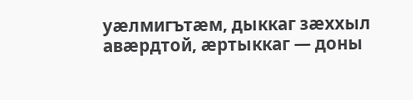уæлмигътæм, дыккаг зæххыл авæрдтой, æртыккаг — доны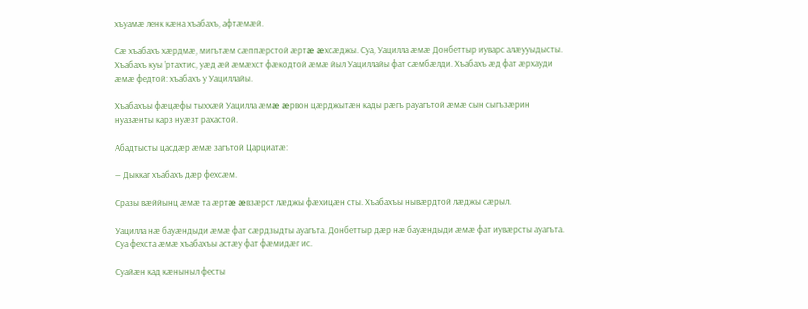хъуамæ ленк кæна хъабахъ, афтæмæй.

Сæ хъабахъ хæрдмæ, мигътæм сæппæрстой æртæ æхсæджы. Суа, Уацилла æмæ Донбеттыр иуварс алæууыдысты. Хъабахъ куы ’ртахтис, уæд æй æмæхст фæкодтой æмæ йыл Уациллайы фат сæмбæлди. Хъабахъ æд фат æрхауди æмæ федтой: хъабахъ у Уациллайы.

Хъабахъы фæцæфы тыххæй Уацилла æмæ æрвон цæрджытæн кады рæгъ рауагътой æмæ сын сыгъзæрин нуазæнты карз нуæзт рахастой.

Абадтысты цасдæр æмæ загътой Царциатæ:

— Дыккаг хъабахъ дæр фехсæм.

Сразы вæййынц æмæ та æртæ æвзæрст лæджы фæхицæн сты. Хъабахъы нывæрдтой лæджы сæрыл.

Уацилла нæ бауæндыди æмæ фат сæрдзыдты ауагъта. Донбеттыр дæр нæ бауæндыди æмæ фат иувæрсты ауагъта. Суа фехста æмæ хъабахъы астæу фат фæмидæг ис.

Суайæн кад кæныныл фесты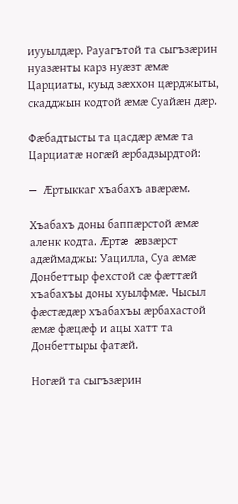иууылдæр. Рауагътой та сыгъзæрин нуазæнты карз нуæзт æмæ Царциаты, куыд зæххон цæрджыты, скадджын кодтой æмæ Суайæн дæр.

Фæбадтысты та цасдæр æмæ та Царциатæ ногæй æрбадзырдтой:

— Æртыккаг хъабахъ авæрæм.

Хъабахъ доны баппæрстой æмæ аленк кодта. Æртæ æвзæрст адæймаджы: Уацилла, Суа æмæ Донбеттыр фехстой сæ фæттæй хъабахъы доны хуылфмæ. Чысыл фæстæдæр хъабахъы æрбахастой æмæ фæцæф и ацы хатт та Донбеттыры фатæй.

Ногæй та сыгъзæрин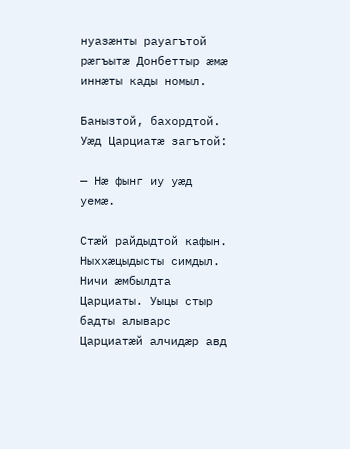нуазæнты рауагътой рæгъытæ Донбеттыр æмæ иннæты кады номыл.

Банызтой, бахордтой. Уæд Царциатæ загътой:

— Нæ фынг иу уæд уемæ.

Стæй райдыдтой кафын. Ныххæцыдысты симдыл. Ничи æмбылдта Царциаты. Уыцы стыр бадты алыварс Царциатæй алчидæр авд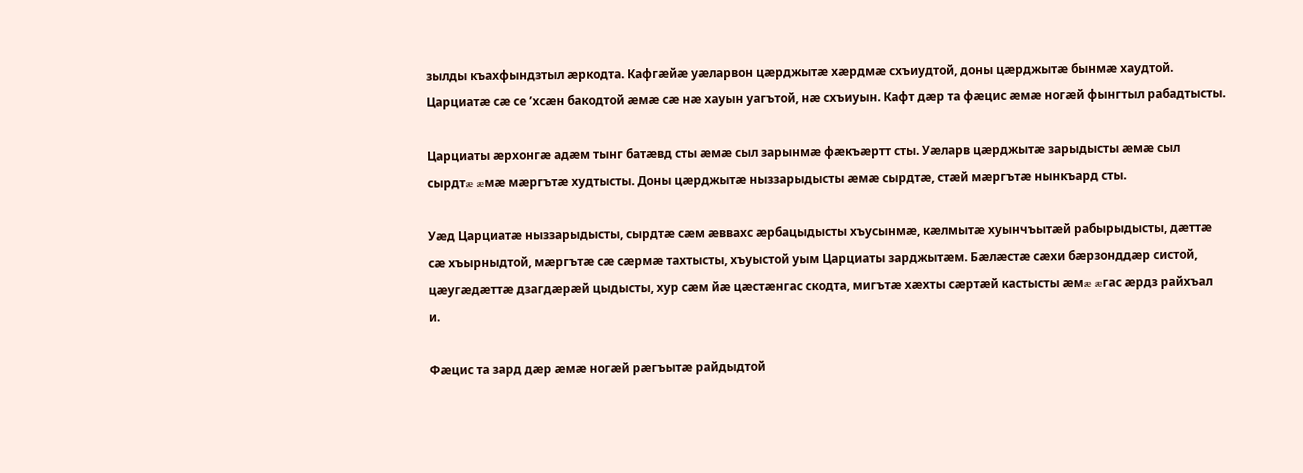зылды къахфындзтыл æркодта. Кафгæйæ уæларвон цæрджытæ хæрдмæ схъиудтой, доны цæрджытæ бынмæ хаудтой. Царциатæ сæ се ’хсæн бакодтой æмæ сæ нæ хауын уагътой, нæ схъиуын. Кафт дæр та фæцис æмæ ногæй фынгтыл рабадтысты.

Царциаты æрхонгæ адæм тынг батæвд сты æмæ сыл зарынмæ фæкъæртт сты. Уæларв цæрджытæ зарыдысты æмæ сыл сырдтæ æмæ мæргътæ худтысты. Доны цæрджытæ ныззарыдысты æмæ сырдтæ, стæй мæргътæ нынкъард сты.

Уæд Царциатæ ныззарыдысты, сырдтæ сæм æввахс æрбацыдысты хъусынмæ, кæлмытæ хуынчъытæй рабырыдысты, дæттæ сæ хъырныдтой, мæргътæ сæ сæрмæ тахтысты, хъуыстой уым Царциаты зарджытæм. Бæлæстæ сæхи бæрзонддæр систой, цæугæдæттæ дзагдæрæй цыдысты, хур сæм йæ цæстæнгас скодта, мигътæ хæхты сæртæй кастысты æмæ æгас æрдз райхъал и.

Фæцис та зард дæр æмæ ногæй рæгъытæ райдыдтой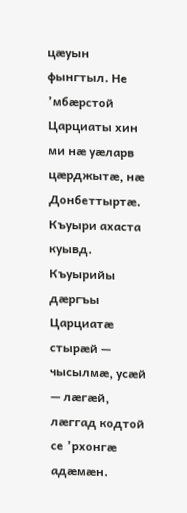цæуын фынгтыл. Не ’мбæрстой Царциаты хин ми нæ уæларв цæрджытæ, нæ Донбеттыртæ. Къуыри ахаста куывд. Къуырийы дæргъы Царциатæ стырæй — чысылмæ, усæй — лæгæй, лæггад кодтой се ’рхонгæ адæмæн.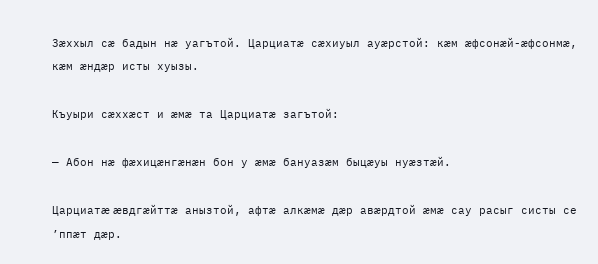Зæххыл сæ бадын нæ уагътой. Царциатæ сæхиуыл ауæрстой: кæм æфсонæй-æфсонмæ, кæм æндæр исты хуызы.

Къуыри сæххæст и æмæ та Царциатæ загътой:

— Абон нæ фæхицæнгæнæн бон у æмæ бануазæм быцæуы нуæзтæй.

Царциатæ æвдгæйттæ анызтой, афтæ алкæмæ дæр авæрдтой æмæ сау расыг систы се ’ппæт дæр.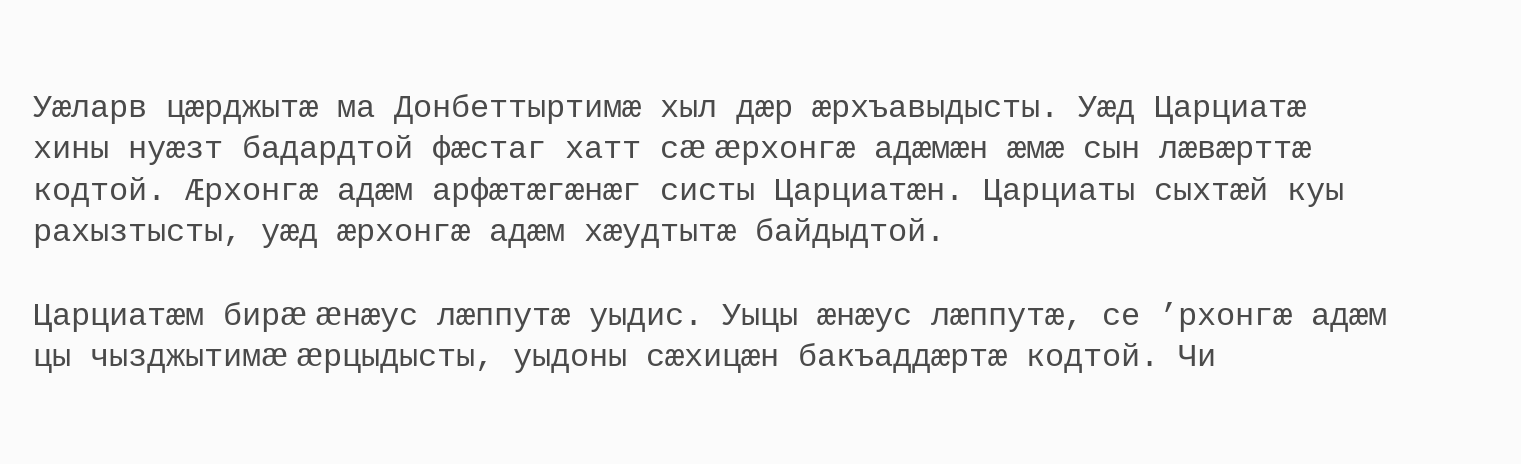Уæларв цæрджытæ ма Донбеттыртимæ хыл дæр æрхъавыдысты. Уæд Царциатæ хины нуæзт бадардтой фæстаг хатт сæ æрхонгæ адæмæн æмæ сын лæвæрттæ кодтой. Æрхонгæ адæм арфæтæгæнæг систы Царциатæн. Царциаты сыхтæй куы рахызтысты, уæд æрхонгæ адæм хæудтытæ байдыдтой.

Царциатæм бирæ æнæус лæппутæ уыдис. Уыцы æнæус лæппутæ, се ’рхонгæ адæм цы чызджытимæ æрцыдысты, уыдоны сæхицæн бакъаддæртæ кодтой. Чи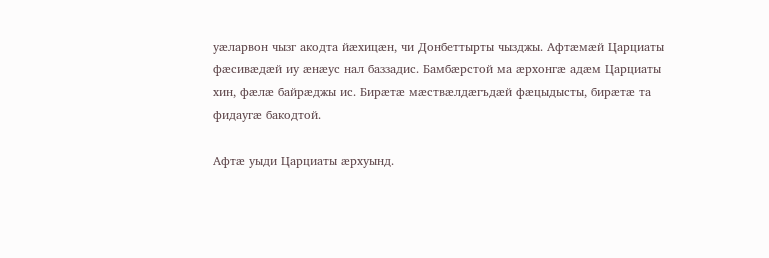уæларвон чызг акодта йæхицæн, чи Донбеттырты чызджы. Афтæмæй Царциаты фæсивæдæй иу æнæус нал баззадис. Бамбæрстой ма æрхонгæ адæм Царциаты хин, фæлæ байрæджы ис. Бирæтæ мæствæлдæгъдæй фæцыдысты, бирæтæ та фидаугæ бакодтой.

Афтæ уыди Царциаты æрхуынд.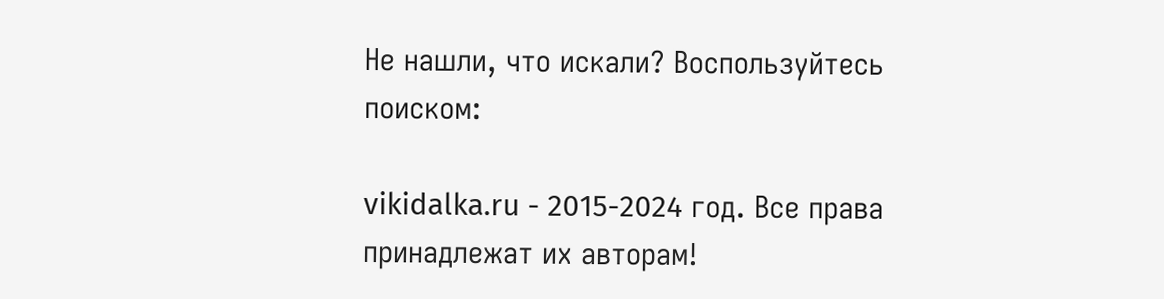Не нашли, что искали? Воспользуйтесь поиском:

vikidalka.ru - 2015-2024 год. Все права принадлежат их авторам!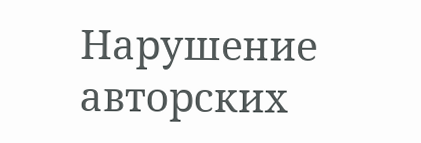Нарушение авторских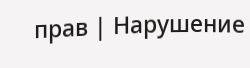прав | Нарушение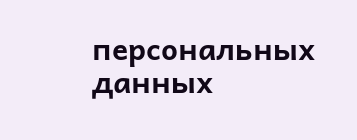персональных данных